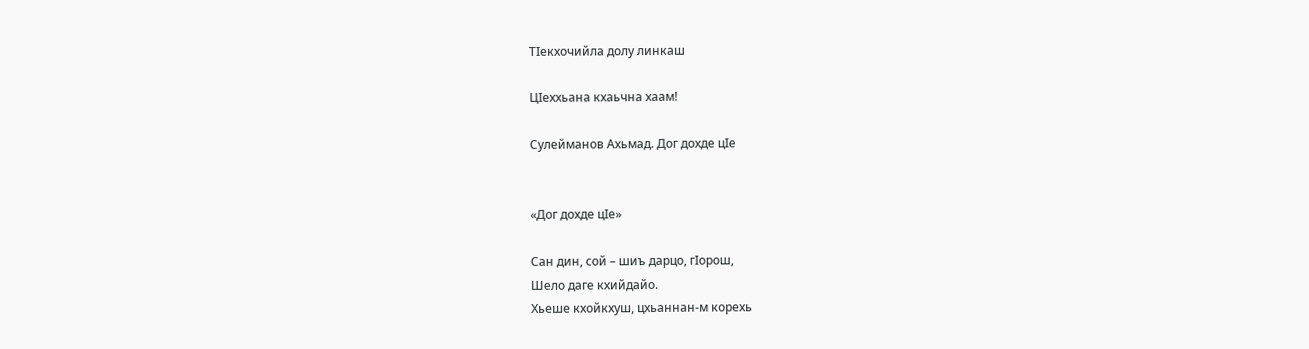ТIекхочийла долу линкаш

ЦIеххьана кхаьчна хаам!

Сулейманов Ахьмад. Дог дохде цIе


«Дог дохде цIе»

Сан дин, сой – шиъ дарцо, гIорош,
Шело даге кхийдайо.
Хьеше кхойкхуш, цхьаннан-м корехь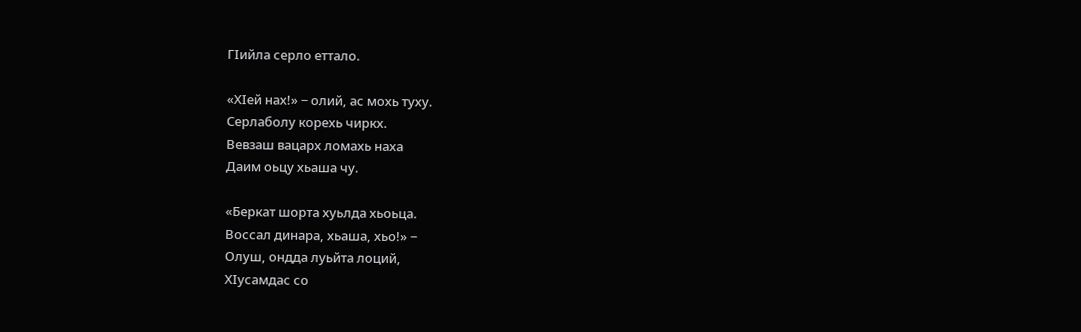ГIийла серло еттало.

«ХIей нах!» − олий, ас мохь туху.
Серлаболу корехь чиркх.
Вевзаш вацарх ломахь наха
Даим оьцу хьаша чу.

«Беркат шорта хуьлда хьоьца.
Воссал динара, хьаша, хьо!» −
Олуш, ондда луьйта лоций,
ХIусамдас со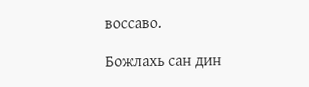воссаво.

Божлахь сан дин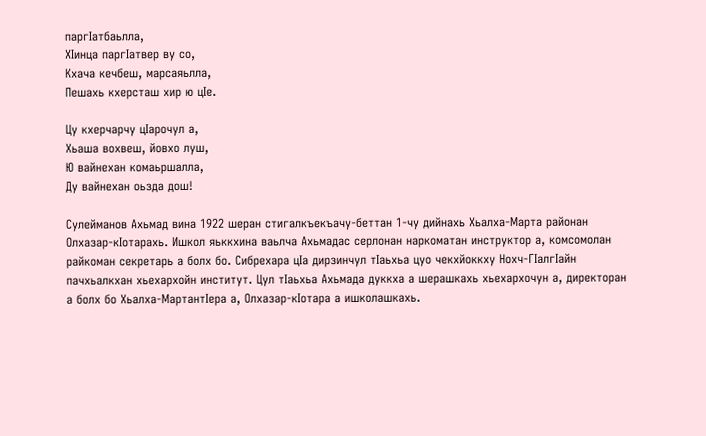паргIатбаьлла,
ХIинца паргIатвер ву со,
Кхача кечбеш, марсаяьлла,
Пешахь кхерсташ хир ю цIе.

Цу кхерчарчу цIарочул а,
Хьаша вохвеш, йовхо луш,
Ю вайнехан комаьршалла,
Ду вайнехан оьзда дош!

Сулейманов Ахьмад вина 1922 шеран стигалкъекъачу-беттан 1-чу дийнахь Хьалха-Марта районан Олхазар-кIотарахь. Ишкол яьккхина ваьлча Ахьмадас серлонан наркоматан инструктор а, комсомолан райкоман секретарь а болх бо. Сибрехара цIа дирзинчул тIаьхьа цуо чекхйоккху Нохч-ГIалгIайн пачхьалкхан хьехархойн институт. Цул тIаьхьа Ахьмада дуккха а шерашкахь хьехархочун а, директоран а болх бо Хьалха-МартантIера а, Олхазар-кIотара а ишколашкахь.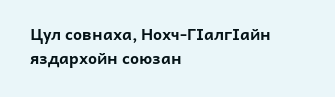Цул совнаха, Нохч-ГIалгIайн яздархойн союзан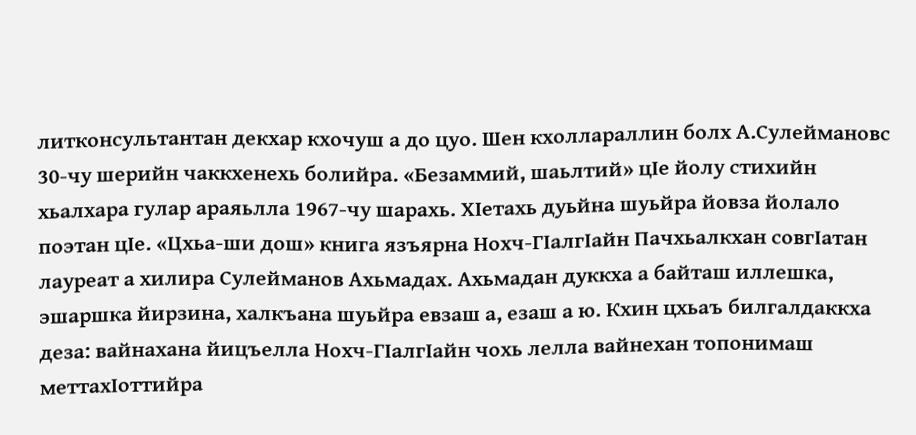литконсультантан декхар кхочуш а до цуо. Шен кхоллараллин болх А.Сулеймановс 30-чу шерийн чаккхенехь болийра. «Безаммий, шаьлтий» цIе йолу стихийн хьалхара гулар араяьлла 1967-чу шарахь. ХIетахь дуьйна шуьйра йовза йолало поэтан цIе. «Цхьа-ши дош» книга язъярна Нохч-ГIалгIайн Пачхьалкхан совгIатан лауреат а хилира Сулейманов Ахьмадах. Ахьмадан дуккха а байташ иллешка, эшаршка йирзина, халкъана шуьйра евзаш а, езаш а ю. Кхин цхьаъ билгалдаккха деза: вайнахана йицъелла Нохч-ГIалгIайн чохь лелла вайнехан топонимаш меттахIоттийра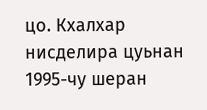цо. Кхалхар нисделира цуьнан 1995-чу шеран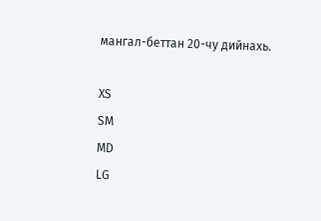мангал-беттан 20-чу дийнахь.

XS
SM
MD
LG